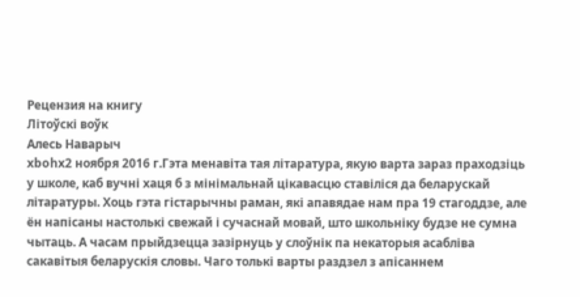Рецензия на книгу
Літоўскі воўк
Алесь Наварыч
xbohx2 ноября 2016 г.Гэта менавіта тая літаратура, якую варта зараз праходзіць у школе, каб вучні хаця б з мінімальнай цікавасцю ставіліся да беларускай літаратуры. Хоць гэта гістарычны раман, які апавядае нам пра 19 стагоддзе, але ён напісаны настолькі свежай і сучаснай мовай, што школьніку будзе не сумна чытаць. А часам прыйдзецца зазірнуць у слоўнік па некаторыя асабліва сакавітыя беларускія словы. Чаго толькі варты раздзел з апісаннем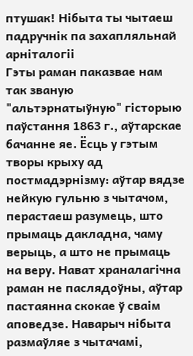птушак! Нібыта ты чытаеш падручнік па захапляльнай арніталогіі
Гэты раман паказвае нам так званую "альтэрнатыўную" гісторыю паўстання 1863 г., аўтарскае бачанне яе. Ёсць у гэтым творы крыху ад постмадэрнізму: аўтар вядзе нейкую гульню з чытачом, перастаеш разумець, што прымаць дакладна, чаму верыць, а што не прымаць на веру. Нават храналагічна раман не паслядоўны, аўтар пастаянна скокае ў сваім аповедзе. Наварыч нібыта размаўляе з чытачамі,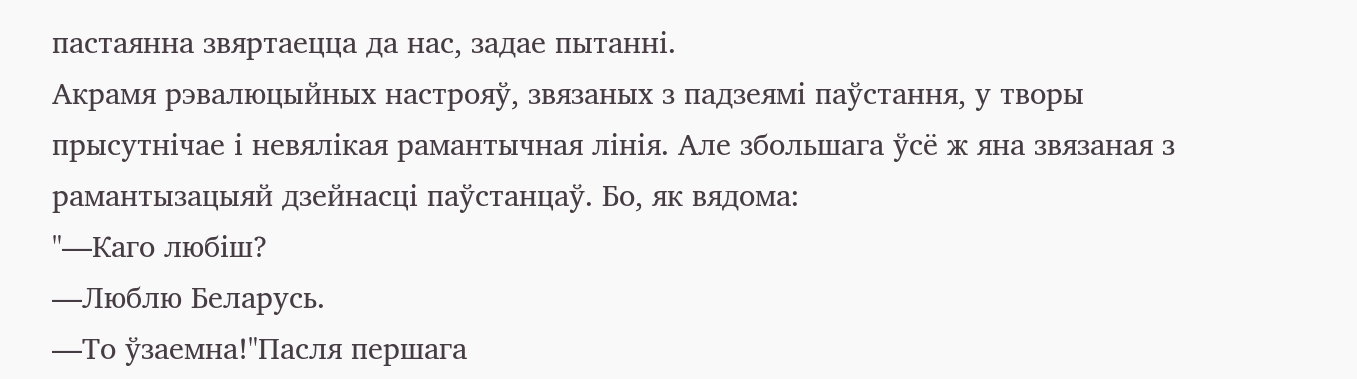пастаянна звяртаецца да нас, задае пытанні.
Акрамя рэвалюцыйных настрояў, звязаных з падзеямі паўстання, у творы прысутнічае і невялікая рамантычная лінія. Але збольшага ўсё ж яна звязаная з рамантызацыяй дзейнасці паўстанцаў. Бо, як вядома:
"—Каго любіш?
—Люблю Беларусь.
—То ўзаемна!"Пасля першага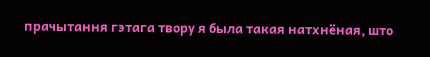прачытання гэтага твору я была такая натхнёная, што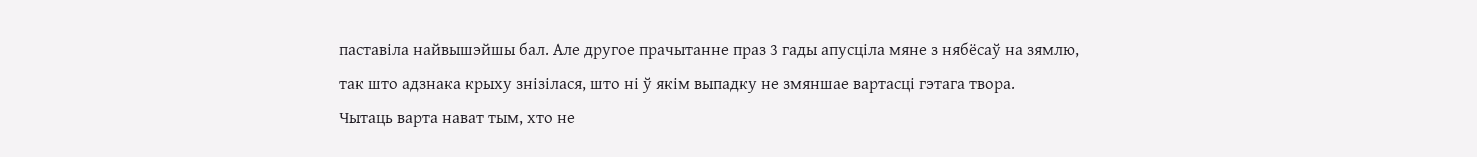паставіла найвышэйшы бал. Але другое прачытанне праз 3 гады апусціла мяне з нябёсаў на зямлю, так што адзнака крыху знізілася, што ні ў якім выпадку не змяншае вартасці гэтага твора.
Чытаць варта нават тым, хто не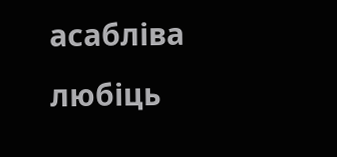асабліва любіць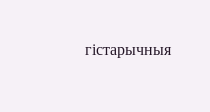гістарычныя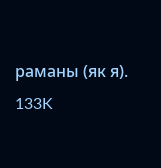раманы (як я).
133K